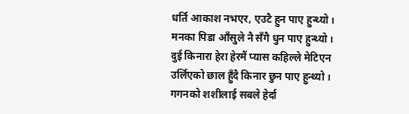धर्ति आकाश नभएर, एउटै हुन पाए हुन्थ्यो ।
मनका पिडा आँसुले नै सँगै धुन पाए हुन्थ्यो ।
दुई किनारा हेरा हेरमैं प्यास कहिल्ले मेटिएन
उर्लिएको छाल हुँदै किनार छुन पाए हुन्थ्यो ।
गगनको शशीलाई सबले हेर्दा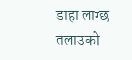डाहा लाग्छ
तलाउको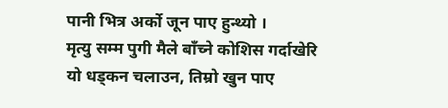पानी भित्र अर्को जून पाए हुन्थ्यो ।
मृत्यु सम्म पुगी मैले बाँच्ने कोशिस गर्दाखेरि
यो धड्कन चलाउन, तिम्रो खुन पाए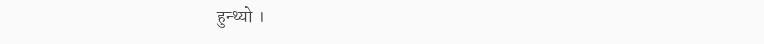हुन्थ्यो ।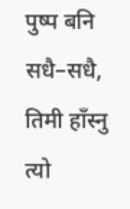पुष्प बनि सधै–सधै, तिमी हाँस्नु त्यो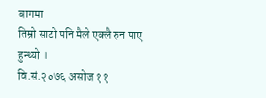बागमा
तिम्रो साटो पनि मैले एक्लै रुन पाए हुन्थ्यो ।
वि.सं.२०७६ असोज ११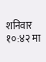शनिवार १०:४२ मा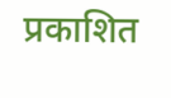प्रकाशित